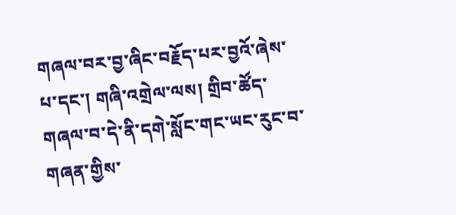གཞལ་བར་བྱ་ཞིང་བརྗོད་པར་བྱའོ་ཞེས་པ་དང་། གཞི་འགྲེལ་ལས། གྲིབ་ཚོད་གཞལ་བ་དེ་ནི་དགེ་སློང་གང་ཡང་རུང་བ་གཞན་གྱིས་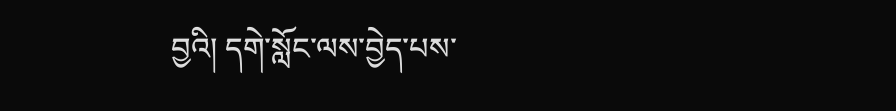བྱའི། དགེ་སློང་ལས་བྱེད་པས་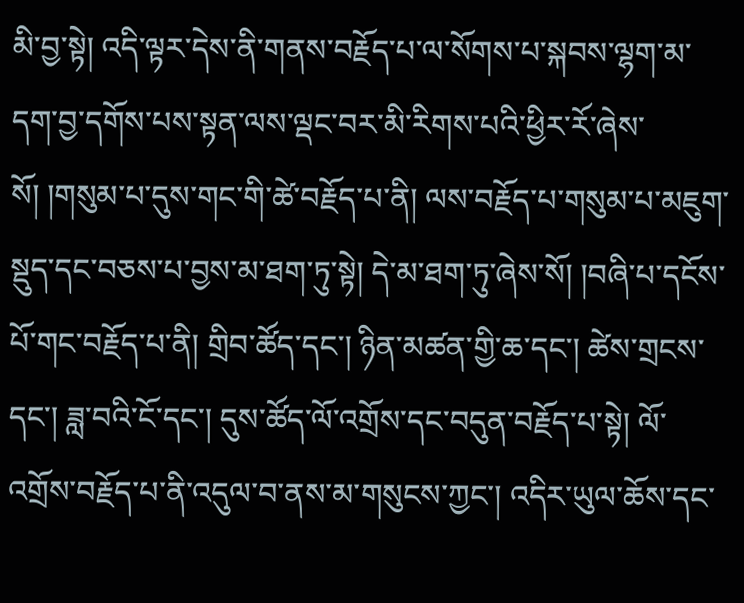མི་བྱ་སྟེ། འདི་ལྟར་དེས་ནི་གནས་བརྗོད་པ་ལ་སོགས་པ་སྐབས་ལྷག་མ་དག་བྱ་དགོས་པས་སྟན་ལས་ལྡང་བར་མི་རིགས་པའི་ཕྱིར་རོ་ཞེས་སོ། །གསུམ་པ་དུས་གང་གི་ཚེ་བརྗོད་པ་ནི། ལས་བརྗོད་པ་གསུམ་པ་མཇུག་སྡུད་དང་བཅས་པ་བྱས་མ་ཐག་ཏུ་སྟེ། དེ་མ་ཐག་ཏུ་ཞེས་སོ། །བཞི་པ་དངོས་པོ་གང་བརྗོད་པ་ནི། གྲིབ་ཚོད་དང་། ཉིན་མཚན་གྱི་ཆ་དང་། ཚེས་གྲངས་དང་། ཟླ་བའི་ངོ་དང་། དུས་ཚོད་ལོ་འགྲོས་དང་བདུན་བརྗོད་པ་སྟེ། ལོ་འགྲོས་བརྗོད་པ་ནི་འདུལ་བ་ནས་མ་གསུངས་ཀྱང་། འདིར་ཡུལ་ཆོས་དང་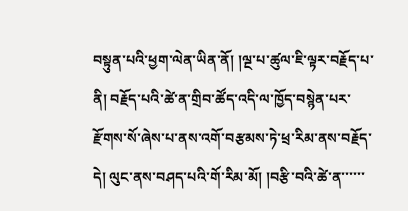བསྟུན་པའི་ཕྱག་ལེན་ཡིན་ནོ། །ལྔ་པ་ཚུལ་ཇི་ལྟར་བརྗོད་པ་ནི། བརྗོད་པའི་ཚེ་ན་གྲིབ་ཚོད་འདི་ལ་ཁྱོད་བསྙེན་པར་རྫོགས་སོ་ཞེས་པ་ནས་འགོ་བརྩམས་ཏེ་ཕྲ་རིམ་ནས་བརྗོད་དེ། ལུང་ནས་བཤད་པའི་གོ་རིམ་མོ། །བརྩི་བའི་ཚེ་ན་་་་་་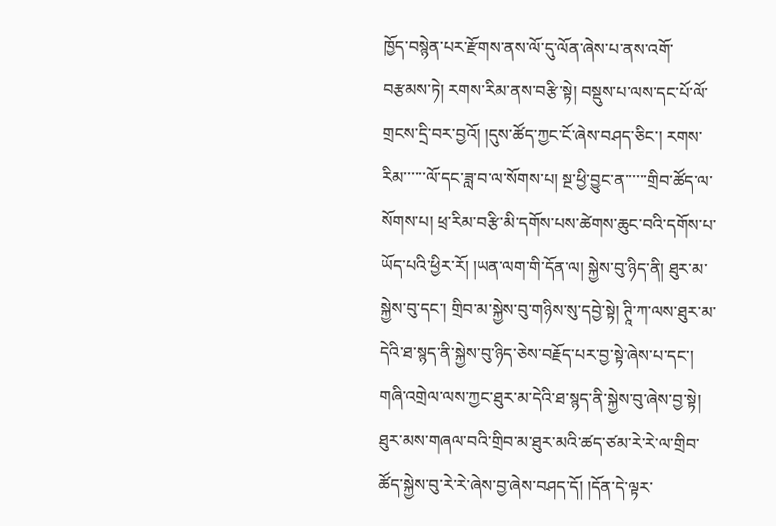ཁྱོད་བསྙེན་པར་རྫོགས་ནས་ལོ་དུ་ལོན་ཞེས་པ་ནས་འགོ་བརྩམས་ཏེ། རགས་རིམ་ནས་བརྩི་སྟེ། བསྡུས་པ་ལས་དང་པོ་ལོ་གྲངས་དྲི་བར་བྱའོ། །དུས་ཚོད་ཀྱང་ངོ་ཞེས་བཤད་ཅིང་། རགས་རིམ་་་་་་ལོ་དང་ཟླ་བ་ལ་སོགས་པ། སྔ་ཕྱི་བྱུང་ན་་་་་་གྲིབ་ཚོད་ལ་སོགས་པ། ཕྲ་རིམ་བརྩི་མི་དགོས་པས་ཚེགས་ཆུང་བའི་དགོས་པ་ཡོད་པའི་ཕྱིར་རོ། །ཡན་ལག་གི་དོན་ལ། སྐྱེས་བུ་ཉིད་ནི། ཐུར་མ་སྐྱེས་བུ་དང་། གྲིབ་མ་སྐྱེས་བུ་གཉིས་སུ་དབྱེ་སྟེ། ཊཱི་ཀ་ལས་ཐུར་མ་དེའི་ཐ་སྙད་ནི་སྐྱེས་བུ་ཉིད་ཅེས་བརྗོད་པར་བྱ་སྟེ་ཞེས་པ་དང་། གཞི་འགྲེལ་ལས་ཀྱང་ཐུར་མ་དེའི་ཐ་སྙད་ནི་སྐྱེས་བུ་ཞེས་བྱ་སྟེ། ཐུར་མས་གཞལ་བའི་གྲིབ་མ་ཐུར་མའི་ཚད་ཙམ་རེ་རེ་ལ་གྲིབ་ཚོད་སྐྱེས་བུ་རེ་རེ་ཞེས་བྱ་ཞེས་བཤད་དོ། །དོན་དེ་ལྟར་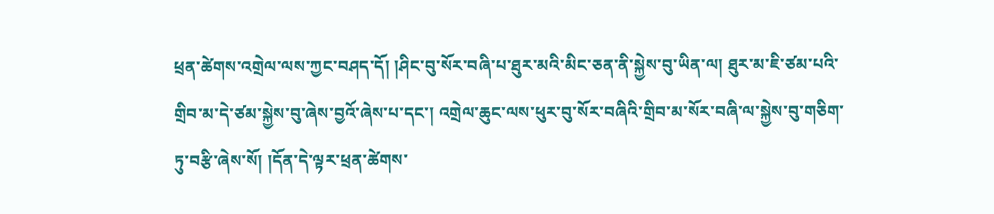ཕྲན་ཚེགས་འགྲེལ་ལས་ཀྱང་བཤད་དོ། །ཤིང་བུ་སོར་བཞི་པ་ཐུར་མའི་མིང་ཅན་ནི་སྐྱེས་བུ་ཡིན་ལ། ཐུར་མ་ཇི་ཙམ་པའི་གྲིབ་མ་དེ་ཙམ་སྐྱེས་བུ་ཞེས་བྱའོ་ཞེས་པ་དང་། འགྲེལ་ཆུང་ལས་ཕུར་བུ་སོར་བཞིའི་གྲིབ་མ་སོར་བཞི་ལ་སྐྱེས་བུ་གཅིག་ཏུ་བརྩི་ཞེས་སོ། །དོན་དེ་ལྟར་ཕྲན་ཚེགས་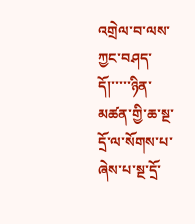འགྲེལ་བ་ལས་ཀྱང་བཤད་དོ།་་་་་ཉིན་མཚན་གྱི་ཆ་སྔ་དྲོ་ལ་སོགས་པ་ཞེས་པ་སྔ་དྲོ་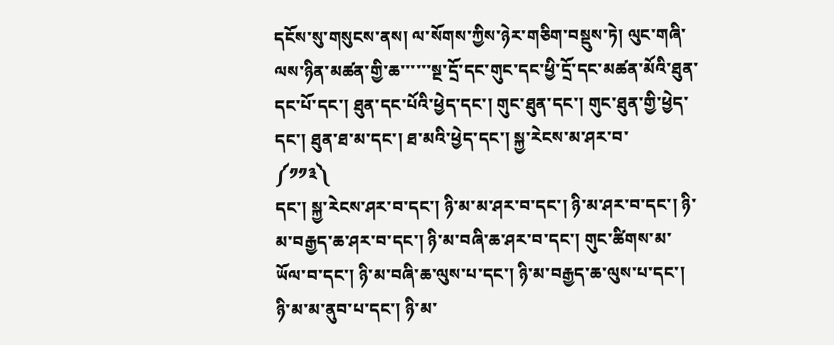དངོས་སུ་གསུངས་ནས། ལ་སོགས་ཀྱིས་ཉེར་གཅིག་བསྡུས་ཏེ། ལུང་གཞི་ལས་ཉིན་མཚན་གྱི་ཆ་་་་་་སྔ་དྲོ་དང་གུང་དང་ཕྱི་དྲོ་དང་མཚན་མོའི་ཐུན་དང་པོ་དང་། ཐུན་དང་པོའི་ཕྱེད་དང་། གུང་ཐུན་དང་། གུང་ཐུན་གྱི་ཕྱེད་དང་། ཐུན་ཐ་མ་དང་། ཐ་མའི་ཕྱེད་དང་། སྐྱ་རེངས་མ་ཤར་བ་
༼༡༡༣༽
དང་། སྐྱ་རེངས་ཤར་བ་དང་། ཉི་མ་མ་ཤར་བ་དང་། ཉི་མ་ཤར་བ་དང་། ཉི་མ་བརྒྱད་ཆ་ཤར་བ་དང་། ཉི་མ་བཞི་ཆ་ཤར་བ་དང་། གུང་ཚིགས་མ་ཡོལ་བ་དང་། ཉི་མ་བཞི་ཆ་ལུས་པ་དང་། ཉི་མ་བརྒྱད་ཆ་ལུས་པ་དང་། ཉི་མ་མ་ནུབ་པ་དང་། ཉི་མ་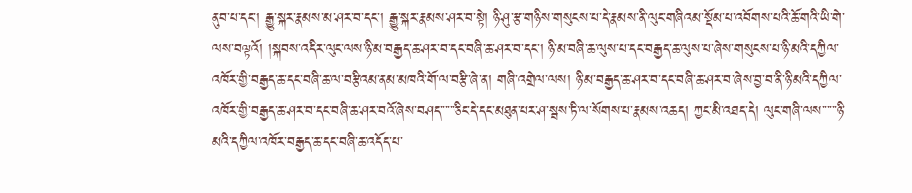ནུབ་པ་དང་། རྒྱུ་སྐར་རྣམས་མ་ཤར་བ་དང་། རྒྱུ་སྐར་རྣམས་ཤར་བ་སྟེ། ཉི་ཤུ་རྩ་གཉིས་གསུངས་པ་དེ་རྣམས་ནི་ལུང་གཞིའམ་སྡོམ་པ་འབོགས་པའི་ཆོ་གའི་ཡི་གེ་ལས་བལྟའོ། །སྐབས་འདིར་ལུང་ལས་ཉི་མ་བརྒྱད་ཆ་ཤར་བ་དང་བཞི་ཆ་ཤར་བ་དང་། ཉི་མ་བཞི་ཆ་ལུས་པ་དང་བརྒྱད་ཆ་ལུས་པ་ཞེས་གསུངས་པ་ཉི་མའི་དཀྱིལ་འཁོར་གྱི་བརྒྱད་ཆ་དང་བཞི་ཆ་ལ་བརྩིའམ་ནམ་མཁའི་གོ་ལ་བརྩི་ཞེ་ན། གཞི་འགྲེལ་ལས། ཉི་མ་བརྒྱད་ཆ་ཤར་བ་དང་བཞི་ཆ་ཤར་བ་ཞེས་བྱ་བ་ནི་ཉི་མའི་དཀྱིལ་འཁོར་གྱི་བརྒྱད་ཆ་ཤར་བ་དང་བཞི་ཆ་ཤར་བའོ་ཞེས་བཤད་་་་་་ཅིང་དེ་དང་མཐུན་པར་ཤ་སྦས་ཏི་ལ་སོགས་པ་རྣམས་འཆད། ཀྱང་མི་འཐད་དེ། ལུང་གཞི་ལས་་་་་་ཉི་མའི་དཀྱིལ་འཁོར་བརྒྱད་ཆ་དང་བཞི་ཆ་འདོད་པ་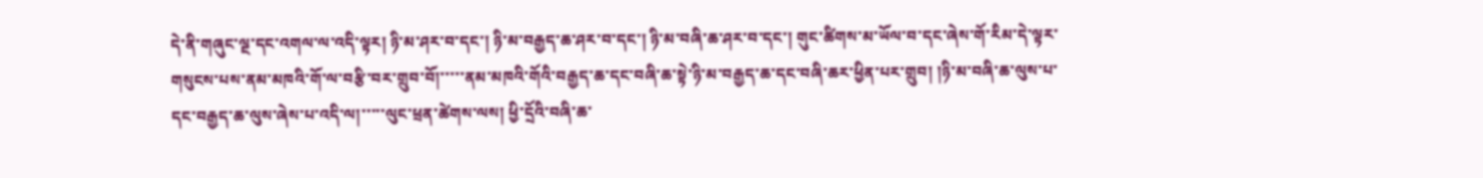དེ་ནི་གཞུང་ལྔ་དང་འགལ་ལ་འདི་ལྟར། ཉི་མ་ཤར་བ་དང་། ཉི་མ་བརྒྱད་ཆ་ཤར་བ་དང་། ཉི་མ་བཞི་ཆ་ཤར་བ་དང་། གུང་ཚིགས་མ་ཡོལ་བ་དང་ཞེས་གོ་རིམ་དེ་ལྟར་གསུངས་པས་ནམ་མཁའི་གོ་ལ་བརྩི་བར་གྲུབ་བོ།་་་་་ནམ་མཁའི་གོའི་བརྒྱད་ཆ་དང་བཞི་ཆ་སྟེ་ཉི་མ་བརྒྱད་ཆ་དང་བཞི་ཆར་ཕྱིན་པར་གྲུབ། །ཉི་མ་བཞི་ཆ་ལུས་པ་དང་བརྒྱད་ཆ་ལུས་ཞེས་པ་འདི་ལ།་་་་་ལུང་ཕྲན་ཚེགས་ལས། ཕྱི་དྲོའི་བཞི་ཆ་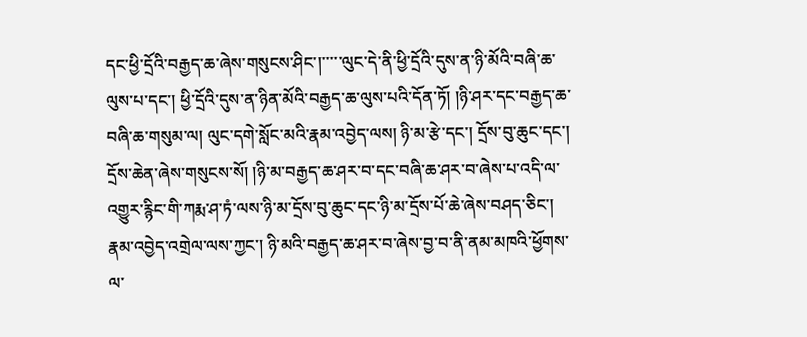དང་ཕྱི་དྲོའི་བརྒྱད་ཆ་ཞེས་གསུངས་ཤིང་།་་་་་ལུང་དེ་ནི་ཕྱི་དྲོའི་དུས་ན་ཉི་མོའི་བཞི་ཆ་ལུས་པ་དང་། ཕྱི་དྲོའི་དུས་ན་ཉིན་མོའི་བརྒྱད་ཆ་ལུས་པའི་དོན་ཏོ། །ཉི་ཤར་དང་བརྒྱད་ཆ་བཞི་ཆ་གསུམ་ལ། ལུང་དགེ་སློང་མའི་རྣམ་འབྱེད་ལས། ཉི་མ་རྩེ་དང་། དྲོས་བུ་ཆུང་དང་། དྲོས་ཆེན་ཞེས་གསུངས་སོ། །ཉི་མ་བརྒྱད་ཆ་ཤར་བ་དང་བཞི་ཆ་ཤར་བ་ཞེས་པ་འདི་ལ་འགྱུར་རྙིང་གི་ཀརྨ་ཤ་ཏཾ་ལས་ཉི་མ་དྲོས་བུ་ཆུང་དང་ཉི་མ་དྲོས་པོ་ཆེ་ཞེས་བཤད་ཅིང་། རྣམ་འབྱེད་འགྲེལ་ལས་ཀྱང་། ཉི་མའི་བརྒྱད་ཆ་ཤར་བ་ཞེས་བྱ་བ་ནི་ནམ་མཁའི་ཕྱོགས་ལ་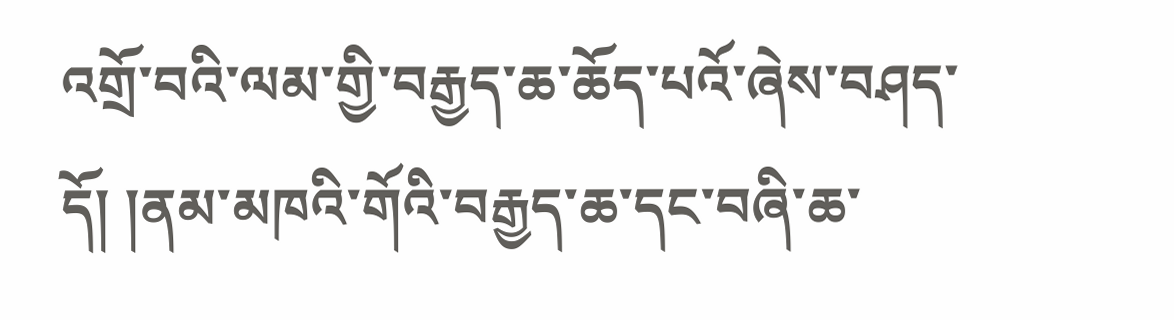འགྲོ་བའི་ལམ་གྱི་བརྒྱད་ཆ་ཆོད་པའོ་ཞེས་བཤད་དོ། །ནམ་མཁའི་གོའི་བརྒྱད་ཆ་དང་བཞི་ཆ་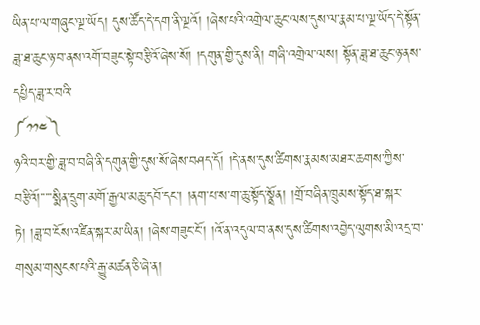ཡིན་པ་ལ་གཞུང་ལྔ་ཡོད། དུས་ཚོད་དེ་དག་ནི་ལྔའོ། །ཞེས་པའི་འགྲེལ་ཆུང་ལས་དུས་ལ་རྣམ་པ་ལྔ་ཡོད་དེ་སྟོན་ཟླ་ཐ་ཆུང་ཉ་བ་ནས་འགོ་བཟུང་སྟེ་བརྩིའོ་ཞེས་སོ། །དགུན་གྱི་དུས་ནི། གཞི་འགྲེལ་ལས། སྟོན་ཟླ་ཐ་ཆུང་ཉ་ནས་དཔྱིད་ཟླ་ར་བའི་
༼༡༡༤༽
ཉའི་བར་གྱི་ཟླ་བ་བཞི་ནི་དགུན་གྱི་དུས་སོ་ཞེས་བཤད་དོ། །དེ་ནས་དུས་ཚིགས་རྣམས་མཐར་ཆགས་ཀྱིས་བརྩིའོ།་་་་་སྨིན་དྲུག་མགོ་རྒྱལ་མཆུ་དབོ་དང་། །ནག་པ་ས་ག་ཆུ་སྟོད་སྣྲོན། །གྲོ་བཞིན་ཁྲུམས་སྟོད་ཐ་སྐར་ཏེ། །ཟླ་བ་ངོས་འཛིན་སྐར་མ་ཡིན། །ཞེས་གཟུང་ངོ་། །འོ་ན་འདུལ་བ་ནས་དུས་ཚིགས་འབྱེད་ལུགས་མི་འདྲ་བ་གསུམ་གསུངས་པའི་རྒྱུ་མཚན་ཅི་ཞེ་ན།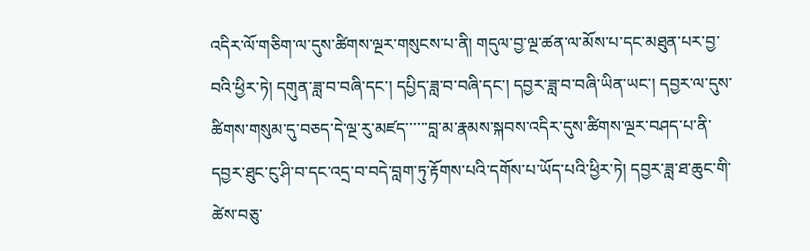འདིར་ལོ་གཅིག་ལ་དུས་ཚིགས་ལྔར་གསུངས་པ་ནི། གདུལ་བྱ་ལྔ་ཚན་ལ་མོས་པ་དང་མཐུན་པར་བྱ་བའི་ཕྱིར་ཏེ། དགུན་ཟླ་བ་བཞི་དང་། དཔྱིད་ཟླ་བ་བཞི་དང་། དབྱར་ཟླ་བ་བཞི་ཡིན་ཡང་། དབྱར་ལ་དུས་ཚིགས་གསུམ་དུ་བཅད་དེ་ལྔ་རུ་མཛད་་་་་་བླ་མ་རྣམས་སྐབས་འདིར་དུས་ཚིགས་ལྔར་བཤད་པ་ནི་དབྱར་ཐུང་ངུ་ཤི་བ་དང་འདྲ་བ་བདེ་བླག་ཏུ་རྟོགས་པའི་དགོས་པ་ཡོད་པའི་ཕྱིར་ཏེ། དབྱར་ཟླ་ཐ་ཆུང་གི་ཚེས་བཅུ་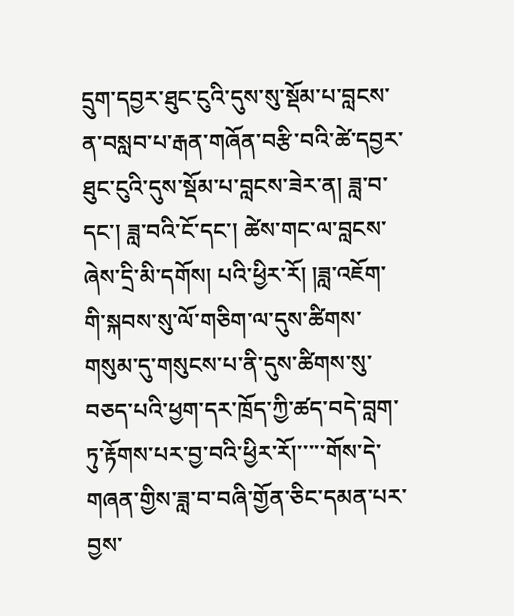དྲུག་དབྱར་ཐུང་ངུའི་དུས་སུ་སྡོམ་པ་བླངས་ན་བསླབ་པ་རྒན་གཞོན་བརྩི་བའི་ཚེ་དབྱར་ཐུང་ངུའི་དུས་སྡོམ་པ་བླངས་ཟེར་ན། ཟླ་བ་དང་། ཟླ་བའི་ངོ་དང་། ཚེས་གང་ལ་བླངས་ཞེས་དྲི་མི་དགོས། པའི་ཕྱིར་རོ། །ཟླ་འཇོག་གི་སྐབས་སུ་ལོ་གཅིག་ལ་དུས་ཚིགས་གསུམ་དུ་གསུངས་པ་ནི་དུས་ཚིགས་སུ་བཅད་པའི་ཕྱག་དར་ཁྲོད་ཀྱི་ཚད་བདེ་བླག་ཏུ་རྟོགས་པར་བྱ་བའི་ཕྱིར་རོ།་་་་་གོས་དེ་གཞན་གྱིས་ཟླ་བ་བཞི་གྱོན་ཅིང་དམན་པར་བྱས་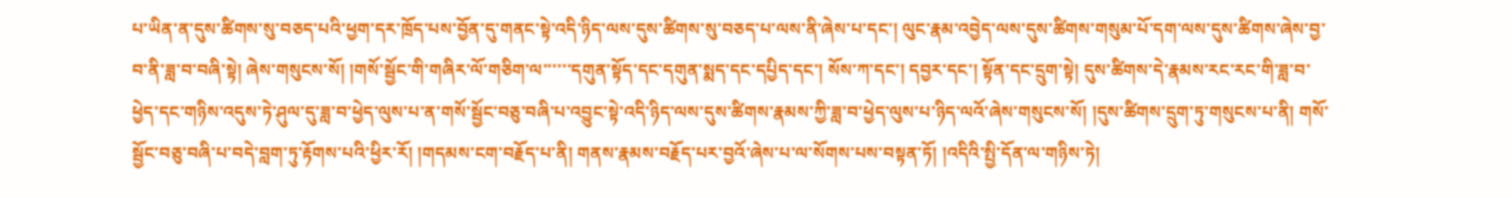པ་ཡིན་ན་དུས་ཚིགས་སུ་བཅད་པའི་ཕྱག་དར་ཁྲོད་པས་བྱོན་དུ་གནང་སྟེ་འདི་ཉིད་ལས་དུས་ཚིགས་སུ་བཅད་པ་ལས་ནི་ཞེས་པ་དང་། ལུང་རྣམ་འབྱེད་ལས་དུས་ཚིགས་གསུམ་པོ་དག་ལས་དུས་ཚིགས་ཞེས་བྱ་བ་ནི་ཟླ་བ་བཞི་སྟེ། ཞེས་གསུངས་སོ། །གསོ་སྦྱོང་གི་གཞིར་ལོ་གཅིག་ལ་་་་་་དགུན་སྟོད་དང་དགུན་སྨད་དང་དཔྱིད་དང་། སོས་ཀ་དང་། དབྱར་དང་། སྟོན་དང་དྲུག་སྟེ། དུས་ཚིགས་དེ་རྣམས་རང་རང་གི་ཟླ་བ་ཕྱེད་དང་གཉིས་འདུས་ཏེ་ཤུལ་དུ་ཟླ་བ་ཕྱེད་ལུས་པ་ན་གསོ་སྦྱོང་བཅུ་བཞི་པ་འབྱུང་སྟེ་འདི་ཉིད་ལས་དུས་ཚིགས་རྣམས་ཀྱི་ཟླ་བ་ཕྱེད་ལུས་པ་ཉིད་ལའོ་ཞེས་གསུངས་སོ། །དུས་ཚིགས་དྲུག་ཏུ་གསུངས་པ་ནི། གསོ་སྦྱོང་བཅུ་བཞི་པ་བདེ་བླག་ཏུ་རྟོགས་པའི་ཕྱིར་རོ། །གདམས་ངག་བརྗོད་པ་ནི། གནས་རྣམས་བརྗོད་པར་བྱའོ་ཞེས་པ་ལ་སོགས་པས་བསྟན་ཏོ། །འདིའི་སྤྱི་དོན་ལ་གཉིས་ཏེ།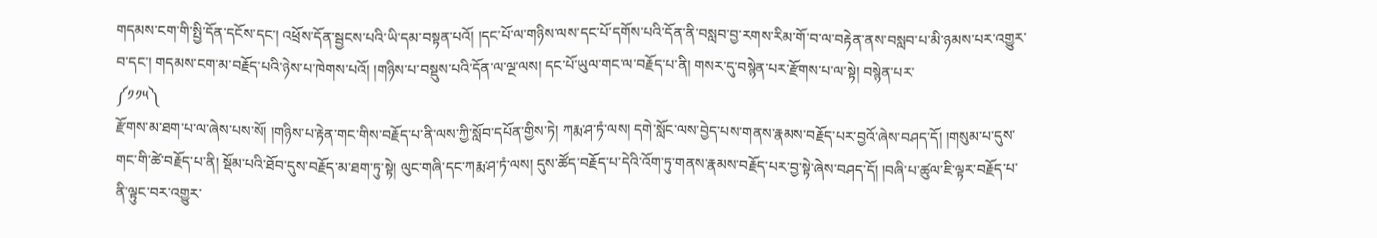གདམས་ངག་གི་སྤྱི་དོན་དངོས་དང་། འཕྲོས་དོན་སྦྱངས་པའི་ཡི་དམ་བསྟན་པའོ། །དང་པོ་ལ་གཉིས་ལས་དང་པོ་དགོས་པའི་དོན་ནི་བསླབ་བྱ་རགས་རིམ་གོ་བ་ལ་བརྟེན་ནས་བསླབ་པ་མི་ཉམས་པར་འགྱུར་བ་དང་། གདམས་ངག་མ་བརྗོད་པའི་ཉེས་པ་ཁེགས་པའོ། །གཉིས་པ་བསྡུས་པའི་དོན་ལ་ལྔ་ལས། དང་པོ་ཡུལ་གང་ལ་བརྗོད་པ་ནི། གསར་དུ་བསྙེན་པར་རྫོགས་པ་ལ་སྟེ། བསྙེན་པར་
༼༡༡༥༽
རྫོགས་མ་ཐག་པ་ལ་ཞེས་པས་སོ། །གཉིས་པ་རྟེན་གང་གིས་བརྗོད་པ་ནི་ལས་ཀྱི་སློབ་དཔོན་གྱིས་ཏེ། ཀརྨ་ཤ་ཏཾ་ལས། དགེ་སློང་ལས་བྱེད་པས་གནས་རྣམས་བརྗོད་པར་བྱའོ་ཞེས་བཤད་དོ། །གསུམ་པ་དུས་གང་གི་ཚེ་བརྗོད་པ་ནི། སྡོམ་པའི་ཐོབ་དུས་བརྗོད་མ་ཐག་ཏུ་སྟེ། ལུང་གཞི་དང་ཀརྨ་ཤ་ཏཾ་ལས། དུས་ཚོད་བརྗོད་པ་དེའི་འོག་ཏུ་གནས་རྣམས་བརྗོད་པར་བྱ་སྟེ་ཞེས་བཤད་དོ། །བཞི་པ་ཚུལ་ཇི་ལྟར་བརྗོད་པ་ནི་ལྟུང་བར་འགྱུར་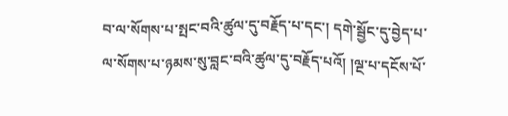བ་ལ་སོགས་པ་སྤང་བའི་ཚུལ་དུ་བརྗོད་པ་དང་། དགེ་སྦྱོང་དུ་བྱེད་པ་ལ་སོགས་པ་ཉམས་སུ་བླང་བའི་ཚུལ་དུ་བརྗོད་པའོ། །ལྔ་པ་དངོས་པོ་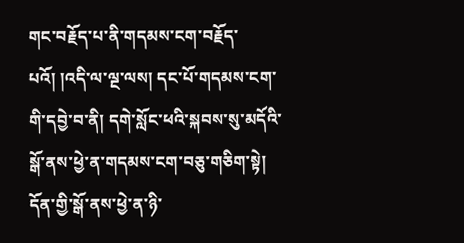གང་བརྗོད་པ་ནི་གདམས་ངག་བརྗོད་པའོ། །འདི་ལ་ལྔ་ལས། དང་པོ་གདམས་ངག་གི་དབྱེ་བ་ནི། དགེ་སློང་ཕའི་སྐབས་སུ་མདོའི་སྒོ་ནས་ཕྱེ་ན་གདམས་ངག་བཅུ་གཅིག་སྟེ། དོན་གྱི་སྒོ་ནས་ཕྱེ་ན་ཉི་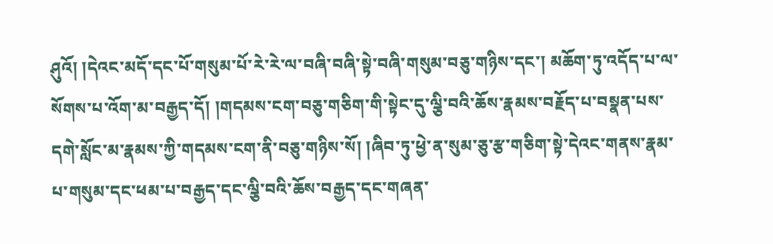ཤུའོ། །དེའང་མདོ་དང་པོ་གསུམ་པོ་རེ་རེ་ལ་བཞི་བཞི་སྟེ་བཞི་གསུམ་བཅུ་གཉིས་དང་། མཆོག་ཏུ་འདོད་པ་ལ་སོགས་པ་འོག་མ་བརྒྱད་དོ། །གདམས་ངག་བཅུ་གཅིག་གི་སྟེང་དུ་ལྕི་བའི་ཆོས་རྣམས་བརྗོད་པ་བསྣན་པས་དགེ་སློང་མ་རྣམས་ཀྱི་གདམས་ངག་ནི་བཅུ་གཉིས་སོ། །ཞིབ་ཏུ་ཕྱེ་ན་སུམ་ཅུ་རྩ་གཅིག་སྟེ་དེའང་གནས་རྣམ་པ་གསུམ་དང་ཕམ་པ་བརྒྱད་དང་ལྕི་བའི་ཆོས་བརྒྱད་དང་གཞན་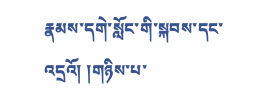རྣམས་དགེ་སློང་གི་སྐབས་དང་འདྲའོ། །གཉིས་པ་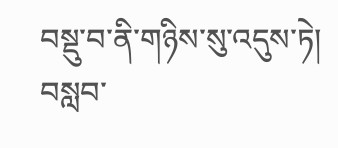བསྡུ་བ་ནི་གཉིས་སུ་འདུས་ཏེ། བསླབ་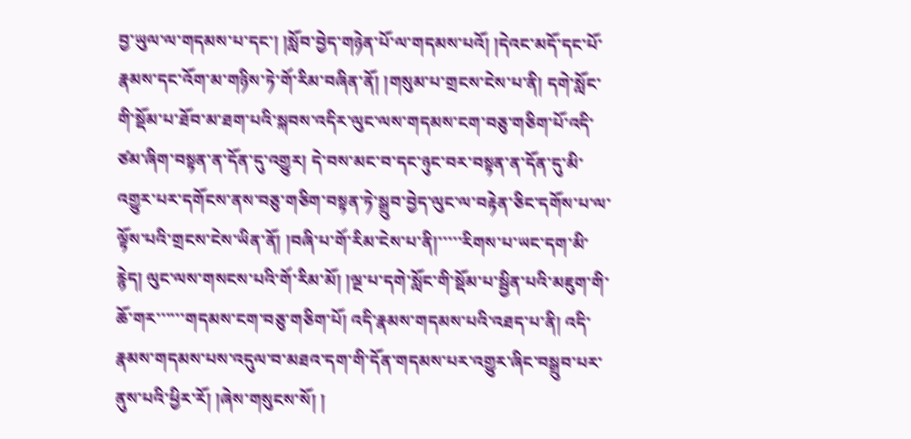བྱ་ཡུལ་ལ་གདམས་པ་དང་། །སློབ་བྱེད་གཉེན་པོ་ལ་གདམས་པའོ། །དེའང་མདོ་དང་པོ་རྣམས་དང་འོག་མ་གཉིས་ཏེ་གོ་རིམ་བཞིན་ནོ། །གསུམ་པ་གྲངས་ངེས་པ་ནི། དགེ་སློང་གི་སྡོམ་པ་ཐོབ་མ་ཐག་པའི་སྐབས་འདིར་ལུང་ལས་གདམས་ངག་བཅུ་གཅིག་པོ་འདི་ཙམ་ཞིག་བསྟན་ན་དོན་དུ་འགྱུར། དེ་བས་མང་བ་དང་ཉུང་བར་བསྟན་ན་དོན་དུ་མི་འགྱུར་པར་དགོངས་ནས་བཅུ་གཅིག་བསྟན་ཏེ་སྒྲུབ་བྱེད་ལུང་ལ་བརྟེན་ཅིང་དགོས་པ་ལ་ལྟོས་པའི་གྲངས་ངེས་ཡིན་ནོ། །བཞི་པ་གོ་རིམ་ངེས་པ་ནི།་་་་་རིགས་པ་ཡང་དག་མི་རྙེད། ལུང་ལས་གསངས་པའི་གོ་རིམ་མོ། །ལྔ་པ་དགེ་སློང་གི་སྡོམ་པ་སྦྱིན་པའི་མཇུག་གི་ཆོ་གར་་་་་་གདམས་ངག་བཅུ་གཅིག་པོ། འདི་རྣམས་གདམས་པའི་འཐད་པ་ནི། འདི་རྣམས་གདམས་པས་འདུལ་བ་མཐའ་དག་གི་དོན་གདམས་པར་འགྱུར་ཞིང་བསྒྲུབ་པར་ནུས་པའི་ཕྱིར་རོ། །ཞེས་གསུངས་སོ། །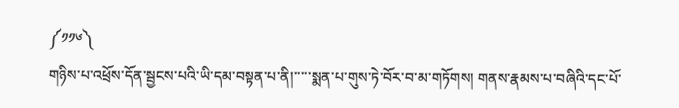༼༡༡༦༽
གཉིས་པ་འཕྲོས་དོན་སྦྱངས་པའི་ཡི་དམ་བསྟན་པ་ནི།་་་་་སྨན་པ་གུས་ཏེ་བོར་བ་མ་གཏོགས། གནས་རྣམས་པ་བཞིའི་དང་པོ་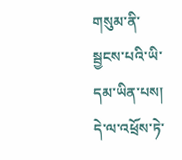གསུམ་ནི་སྦྱངས་པའི་ཡི་དམ་ཡིན་པས། དེ་ལ་འཕྲོས་ཏེ་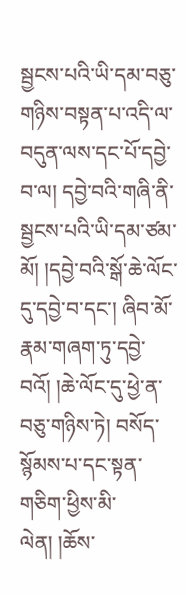སྦྱངས་པའི་ཡི་དམ་བཅུ་གཉིས་བསྟན་པ་འདི་ལ་བདུན་ལས་དང་པོ་དབྱེ་བ་ལ། དབྱེ་བའི་གཞི་ནི་སྦྱངས་པའི་ཡི་དམ་ཙམ་མོ། །དབྱེ་བའི་སྒོ་ཆེ་ལོང་དུ་དབྱེ་བ་དང་། ཞིབ་མོ་རྣམ་གཞག་ཏུ་དབྱེ་བའོ། །ཆེ་ལོང་དུ་ཕྱེ་ན་བཅུ་གཉིས་ཏེ། བསོད་སྙོམས་པ་དང་སྟན་གཅིག་ཕྱིས་མི་ལེན། །ཆོས་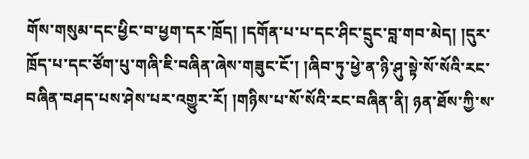གོས་གསུམ་དང་ཕྱིང་བ་ཕྱག་དར་ཁྲོད། །དགོན་པ་པ་དང་ཤིང་དྲུང་བླ་གབ་མེད། །དུར་ཁྲོད་པ་དང་ཙོག་པུ་གཞི་ཇི་བཞིན་ཞེས་གཟུང་ངོ་། །ཞིབ་ཏུ་ཕྱེ་ན་ཉི་ཤུ་སྟེ་སོ་སོའི་རང་བཞིན་བཤད་པས་ཤེས་པར་འགྱུར་རོ། །གཉིས་པ་སོ་སོའི་རང་བཞིན་ནི། ཉན་ཐོས་ཀྱི་ས་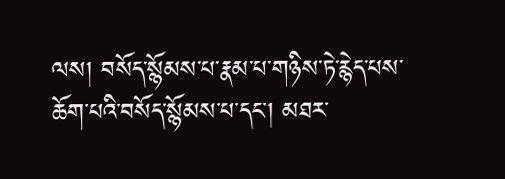ལས། བསོད་སྙོམས་པ་རྣམ་པ་གཉིས་ཏེ་རྙེད་པས་ཆོག་པའི་བསོད་སྙོམས་པ་དང་། མཐར་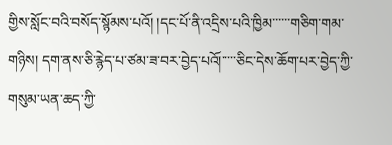གྱིས་སློང་བའི་བསོད་སྙོམས་པའོ། །དང་པོ་ནི་འདྲིས་པའི་ཁྱིམ་་་་་་གཅིག་གམ་གཉིས། དག་ནས་ཅི་རྙེད་པ་ཙམ་ཟ་བར་བྱེད་པའོ།་་་་་ཅིང་དེས་ཆོག་པར་བྱེད་ཀྱི་གསུམ་ཡན་ཆད་ཀྱི་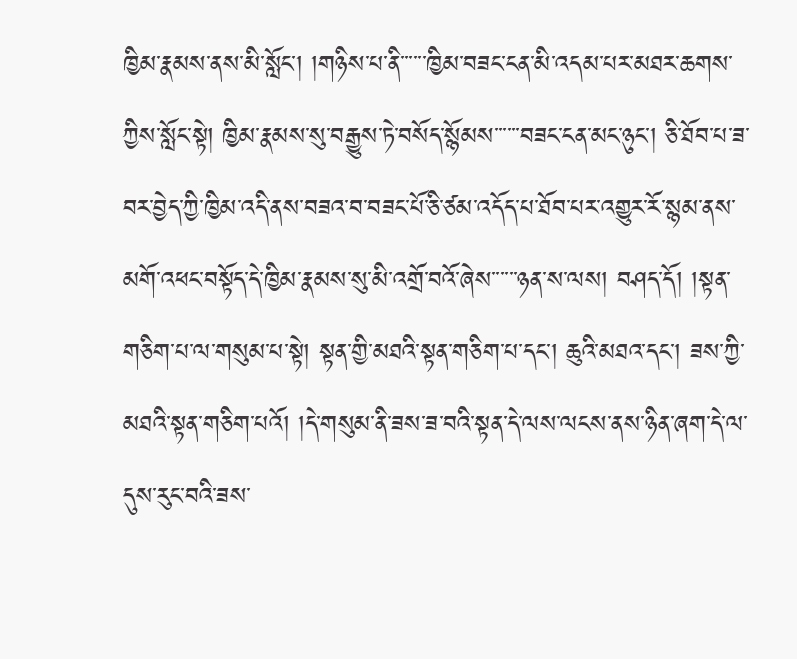ཁྱིམ་རྣམས་ནས་མི་སློང་། །གཉིས་པ་ནི་་་་་་ཁྱིམ་བཟང་ངན་མི་འདམ་པར་མཐར་ཆགས་ཀྱིས་སློང་སྟེ། ཁྱིམ་རྣམས་སུ་བརྒྱུས་ཏེ་བསོད་སྙོམས་་་་་་བཟང་ངན་མང་ཉུང་། ཅི་ཐོབ་པ་ཟ་བར་བྱེད་ཀྱི་ཁྱིམ་འདི་ནས་བཟའ་བ་བཟང་པོ་ཅི་ཙམ་འདོད་པ་ཐོབ་པར་འགྱུར་རོ་སྙམ་ནས་མགོ་འཕང་བསྟོད་དེ་ཁྱིམ་རྣམས་སུ་མི་འགྲོ་བའོ་ཞེས་་་་་་ཉན་ས་ལས། བཤད་དོ། །སྟན་གཅིག་པ་ལ་གསུམ་པ་སྟེ། སྟན་གྱི་མཐའི་སྟན་གཅིག་པ་དང་། ཆུའི་མཐའ་དང་། ཟས་ཀྱི་མཐའི་སྟན་གཅིག་པའོ། །དེ་གསུམ་ནི་ཟས་ཟ་བའི་སྟན་དེ་ལས་ལངས་ནས་ཉིན་ཞག་དེ་ལ་དུས་རུང་བའི་ཟས་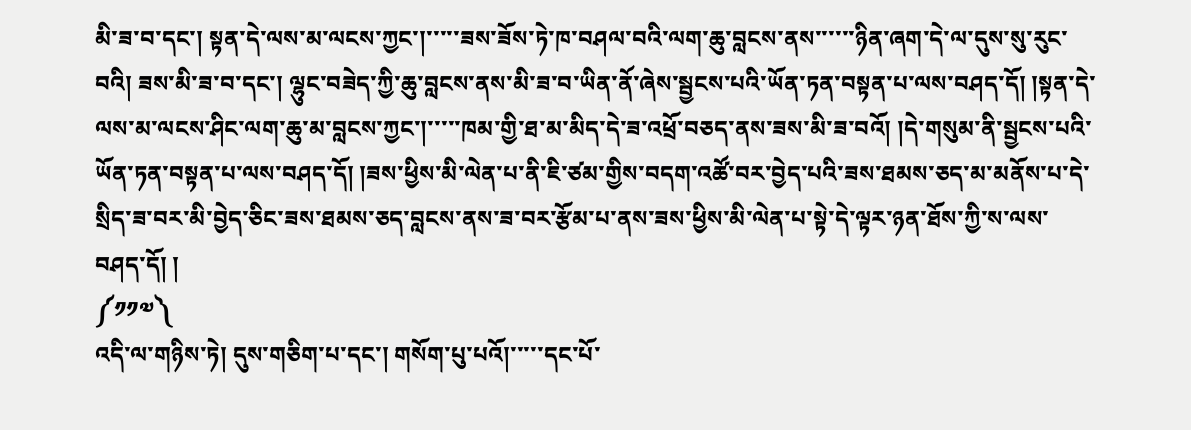མི་ཟ་བ་དང་། སྟན་དེ་ལས་མ་ལངས་ཀྱང་།་་་་་ཟས་ཟོས་ཏེ་ཁ་བཤལ་བའི་ལག་ཆུ་བླངས་ནས་་་་་་ཉིན་ཞག་དེ་ལ་དུས་སུ་རུང་བའི། ཟས་མི་ཟ་བ་དང་། ལྷུང་བཟེད་ཀྱི་ཆུ་བླངས་ནས་མི་ཟ་བ་ཡིན་ནོ་ཞེས་སྦྱངས་པའི་ཡོན་ཏན་བསྟན་པ་ལས་བཤད་དོ། །སྟན་དེ་ལས་མ་ལངས་ཤིང་ལག་ཆུ་མ་བླངས་ཀྱང་།་་་་་ཁམ་གྱི་ཐ་མ་མིད་དེ་ཟ་འཕྲོ་བཅད་ནས་ཟས་མི་ཟ་བའོ། །དེ་གསུམ་ནི་སྦྱངས་པའི་ཡོན་ཏན་བསྟན་པ་ལས་བཤད་དོ། །ཟས་ཕྱིས་མི་ལེན་པ་ནི་ཇི་ཙམ་གྱིས་བདག་འཚོ་བར་བྱེད་པའི་ཟས་ཐམས་ཅད་མ་མནོས་པ་དེ་སྲིད་ཟ་བར་མི་བྱེད་ཅིང་ཟས་ཐམས་ཅད་བླངས་ནས་ཟ་བར་རྩོམ་པ་ནས་ཟས་ཕྱིས་མི་ལེན་པ་སྟེ་དེ་ལྟར་ཉན་ཐོས་ཀྱི་ས་ལས་བཤད་དོ། །
༼༡༡༧༽
འདི་ལ་གཉིས་ཏེ། དུས་གཅིག་པ་དང་། གསོག་པུ་པའོ།་་་་་དང་པོ་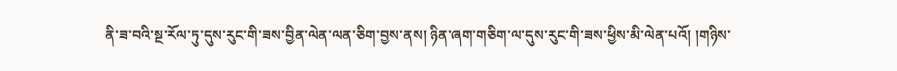ནི་ཟ་བའི་སྔ་རོལ་ཏུ་དུས་རུང་གི་ཟས་བྱིན་ལེན་ལན་ཅིག་བྱས་ནས། ཉིན་ཞག་གཅིག་ལ་དུས་རུང་གི་ཟས་ཕྱིས་མི་ལེན་པའོ། །གཉིས་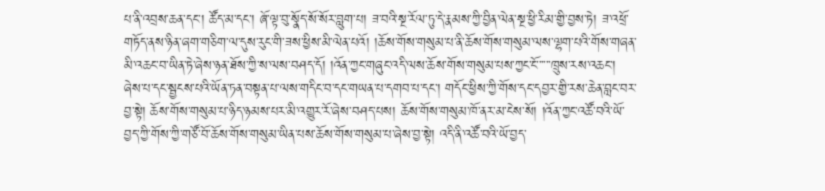པ་ནི་འབྲས་ཆན་དང་། ཚོད་མ་དང་། ཞོ་ལྟ་བུ་སྣོད་སོ་སོར་བླུག་པ། ཟ་བའི་སྔ་རོལ་ཏུ་དེ་རྣམས་ཀྱི་བྱིན་ལེན་སྔ་ཕྱི་རིམ་གྱི་བྱས་ཏེ། ཟ་འཕྲོ་གཏོད་ནས་ཉིན་ཞག་གཅིག་ལ་དུས་རུང་གི་ཟས་ཕྱིས་མི་ལེན་པའོ། །ཆོས་གོས་གསུམ་པ་ནི་ཆོས་གོས་གསུམ་ལས་ལྷག་པའི་གོས་གཞན་མི་འཆང་བ་ཡིན་ཏེ་ཞེས་ཉན་ཐོས་ཀྱི་ས་ལས་བཤད་དོ། །འོན་ཀྱང་གཞུང་འདི་ལས་ཆོས་གོས་གསུམ་པས་ཀྱང་ངོ་་་་་་ཁྲུས་རས་འཆང་། ཞེས་པ་དང་སྦྱངས་པའི་ཡོན་ཏན་བསྟན་པ་ལས་གདིང་བ་དང་གཡན་པ་དགབ་པ་དང་། གདོང་ཕྱིས་ཀྱི་གོས་དང་དབྱར་གྱི་རས་ཆེན་བླང་བར་བྱ་སྟེ། ཆོས་གོས་གསུམ་པ་ཉིད་ཉམས་པར་མི་འགྱུར་རོ་ཞེས་བཤད་པས། ཆོས་གོས་གསུམ་ཁོ་ནར་མ་ངེས་སོ། །འོན་ཀྱང་འཚོ་བའི་ཡོ་བྱད་ཀྱི་གོས་ཀྱི་གཙོ་བོ་ཆོས་གོས་གསུམ་ཡིན་པས་ཆོས་གོས་གསུམ་པ་ཞེས་བྱ་སྟེ། འདི་ནི་འཚོ་བའི་ཡོ་བྱད་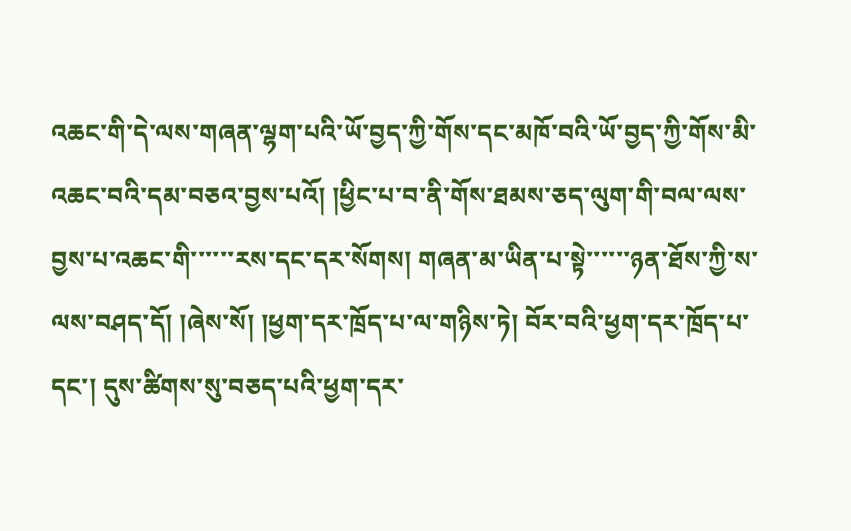འཆང་གི་དེ་ལས་གཞན་ལྷག་པའི་ཡོ་བྱད་ཀྱི་གོས་དང་མཁོ་བའི་ཡོ་བྱད་ཀྱི་གོས་མི་འཆང་བའི་དམ་བཅའ་བྱས་པའོ། །ཕྱིང་པ་བ་ནི་གོས་ཐམས་ཅད་ལུག་གི་བལ་ལས་བྱས་པ་འཆང་གི་་་་་་རས་དང་དར་སོགས། གཞན་མ་ཡིན་པ་སྟེ་་་་་་ཉན་ཐོས་ཀྱི་ས་ལས་བཤད་དོ། །ཞེས་སོ། །ཕྱག་དར་ཁྲོད་པ་ལ་གཉིས་ཏེ། བོར་བའི་ཕྱག་དར་ཁྲོད་པ་དང་། དུས་ཚིགས་སུ་བཅད་པའི་ཕྱག་དར་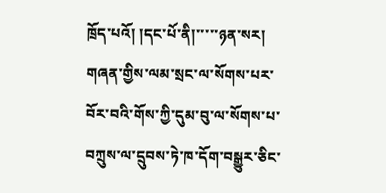ཁྲོད་པའོ། །དང་པོ་ནི།་་་་་ཉན་སར། གཞན་གྱིས་ལམ་སྲང་ལ་སོགས་པར་བོར་བའི་གོས་ཀྱི་དུམ་བུ་ལ་སོགས་པ་བཀྲུས་ལ་དྲུབས་ཏེ་ཁ་དོག་བསྒྱུར་ཅིང་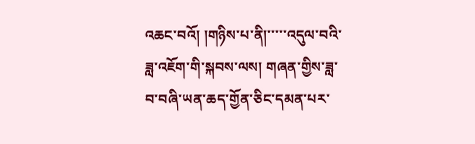འཆང་བའོ། །གཉིས་པ་ནི།་་་་་འདུལ་བའི་ཟླ་འཇོག་གི་སྐབས་ལས། གཞན་གྱིས་ཟླ་བ་བཞི་ཡན་ཆད་གྱོན་ཅིང་དམན་པར་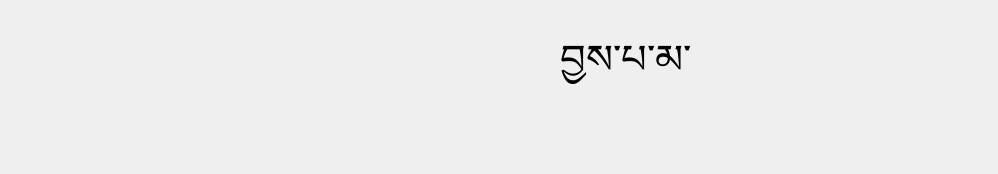བྱས་པ་མ་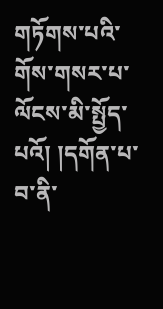གཏོགས་པའི་གོས་གསར་པ་ལོངས་མི་སྤྱོད་པའོ། །དགོན་པ་བ་ནི་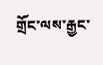གྲོང་ལས་རྒྱང་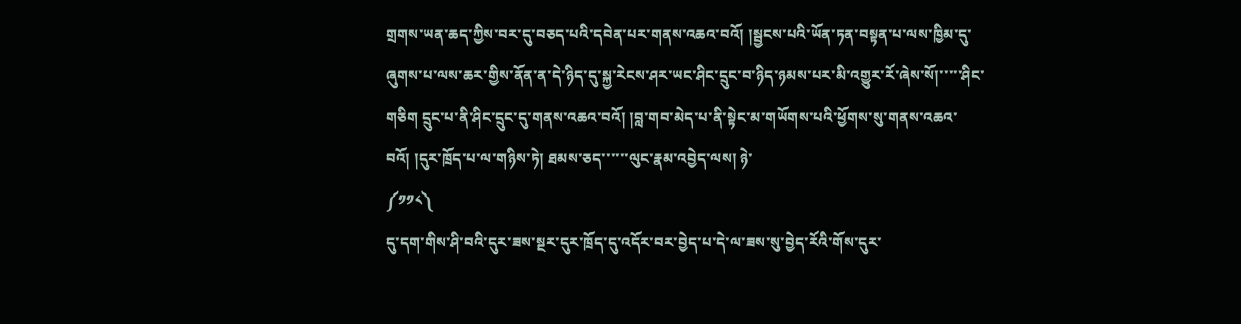གྲགས་ཡན་ཆད་ཀྱིས་བར་དུ་བཅད་པའི་དབེན་པར་གནས་འཆའ་བའོ། །སྦྱངས་པའི་ཡོན་ཏན་བསྟན་པ་ལས་ཁྱིམ་དུ་ཞུགས་པ་ལས་ཆར་གྱིས་ནོན་ན་དེ་ཉིད་དུ་སྐྱ་རེངས་ཤར་ཡང་ཤིང་དྲུང་བ་ཉིད་ཉམས་པར་མི་འགྱུར་རོ་ཞེས་སོ།་་་་་ཤིང་གཅིག དྲུང་པ་ནི་ཤིང་དྲུང་དུ་གནས་འཆའ་བའོ། །བླ་གབ་མེད་པ་ནི་སྟེང་མ་གཡོགས་པའི་ཕྱོགས་སུ་གནས་འཆའ་བའོ། །དུར་ཁྲོད་པ་ལ་གཉིས་ཏེ། ཐམས་ཅད་་་་་་ལུང་རྣམ་འབྱེད་ལས། ཉེ་
༼༡༡༨༽
དུ་དག་གིས་ཤི་བའི་དུར་ཟས་སྔར་དུར་ཁྲོད་དུ་འདོར་བར་བྱེད་པ་དེ་ལ་ཟས་སུ་བྱེད་རོའི་གོས་དུར་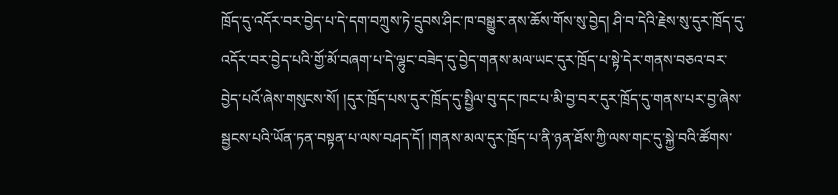ཁྲོད་དུ་འདོར་བར་བྱེད་པ་དེ་དག་བཀྲུས་ཏེ་དྲུབས་ཤིང་ཁ་བསྒྱུར་ནས་ཆོས་གོས་སུ་བྱེད། ཤི་བ་དེའི་རྗེས་སུ་དུར་ཁྲོད་དུ་འདོར་བར་བྱེད་པའི་གྱོ་མོ་བཞག་པ་དེ་ལྷུང་བཟེད་དུ་བྱེད་གནས་མལ་ཡང་དུར་ཁྲོད་པ་སྟེ་དེར་གནས་བཅའ་བར་བྱེད་པའོ་ཞེས་གསུངས་སོ། །དུར་ཁྲོད་པས་དུར་ཁྲོད་དུ་སྤྱིལ་བུ་དང་ཁང་པ་མི་བྱ་བར་དུར་ཁྲོད་དུ་གནས་པར་བྱ་ཞེས་སྦྱངས་པའི་ཡོན་ཏན་བསྟན་པ་ལས་བཤད་དོ། །གནས་མལ་དུར་ཁྲོད་པ་ནི་ཉན་ཐོས་ཀྱི་ལས་གང་དུ་སྐྱེ་བའི་ཚོགས་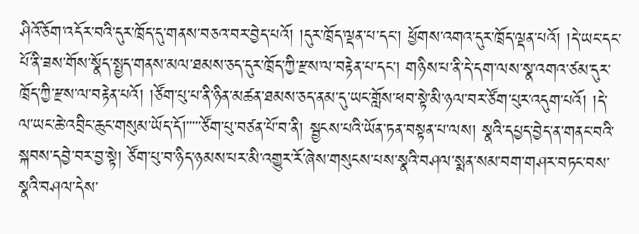ཤིའོ་ཅོག་འདོར་བའི་དུར་ཁྲོད་དུ་གནས་བཅའ་བར་བྱེད་པའོ། །དུར་ཁྲོད་ལྡན་པ་དང་། ཕྱོགས་འགའ་དུར་ཁྲོད་ལྡན་པའོ། །དེ་ཡང་དང་པོ་ནི་ཟས་གོས་སྣོད་སྤྱད་གནས་མལ་ཐམས་ཅད་དུར་ཁྲོད་ཀྱི་རྫས་ལ་བརྟེན་པ་དང་། གཉིས་པ་ནི་དེ་དག་ལས་སྣ་འགའ་ཙམ་དུར་ཁྲོད་ཀྱི་རྫས་ལ་བརྟེན་པའོ། །ཙོག་པུ་པ་ནི་ཉིན་མཚན་ཐམས་ཅད་ནམ་དུ་ཡང་གློས་ཕབ་སྟེ་མི་ཉལ་བར་ཙོག་པུར་འདུག་པའོ། །དེ་ལ་ཡང་ཆེ་འབྲིང་ཆུང་གསུམ་ཡོད་དོ།་་་་་ཙོག་པུ་བཙན་པོ་བ་ནི། སྦྱངས་པའི་ཡོན་ཏན་བསྟན་པ་ལས། སྣའི་དཔྱད་བྱེད་ན་གནང་བའི་སྐབས་དབྱེ་བར་བྱ་སྟེ། ཙོག་པུ་བ་ཉིད་ཉམས་པར་མི་འགྱུར་རོ་ཞེས་གསུངས་པས་སྣའི་བཤལ་སྨན་སམ་བག་གཤར་བཏང་བས་སྣའི་བཤལ་དེས་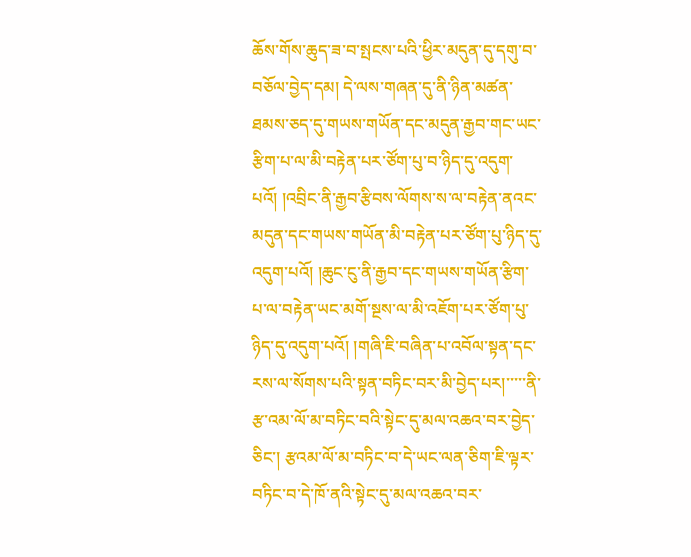ཆོས་གོས་ཆུད་ཟ་བ་སྤངས་པའི་ཕྱིར་མདུན་དུ་དགུ་བ་བཅོལ་བྱེད་དམ། དེ་ལས་གཞན་དུ་ནི་ཉིན་མཚན་ཐམས་ཅད་དུ་གཡས་གཡོན་དང་མདུན་རྒྱབ་གང་ཡང་རྩིག་པ་ལ་མི་བརྟེན་པར་ཙོག་པུ་བ་ཉིད་དུ་འདུག་པའོ། །འབྲིང་ནི་རྒྱབ་རྩིབས་ལོགས་ས་ལ་བརྟེན་ནའང་མདུན་དང་གཡས་གཡོན་མི་བརྟེན་པར་ཙོག་པུ་ཉིད་དུ་འདུག་པའོ། །ཆུང་ངུ་ནི་རྒྱབ་དང་གཡས་གཡོན་རྩིག་པ་ལ་བརྟེན་ཡང་མགོ་སྔས་ལ་མི་འཇོག་པར་ཙོག་པུ་ཉིད་དུ་འདུག་པའོ། །གཞི་ཇི་བཞིན་པ་འབོལ་སྟན་དང་རས་ལ་སོགས་པའི་སྟན་བཏིང་བར་མི་བྱེད་པར།་་་་་ནི་རྩ་འམ་ལོ་མ་བཏིང་བའི་སྟེང་དུ་མལ་འཆའ་བར་བྱེད་ཅིང་། རྩའམ་ལོ་མ་བཏིང་བ་དེ་ཡང་ལན་ཅིག་ཇི་ལྟར་བཏིང་བ་དེ་ཁོ་ནའི་སྟེང་དུ་མལ་འཆའ་བར་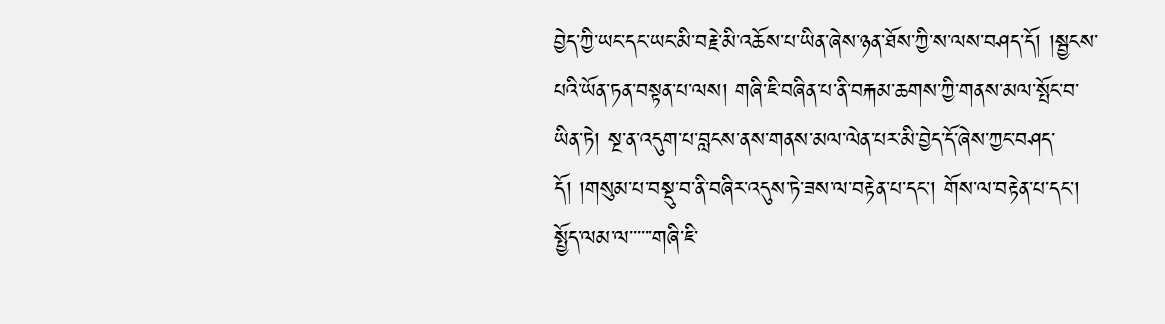བྱེད་ཀྱི་ཡང་དང་ཡང་མི་བརྗེ་མི་འཆོས་པ་ཡིན་ཞེས་ཉན་ཐོས་ཀྱི་ས་ལས་བཤད་དོ། །སྦྱངས་པའི་ཡོན་ཏན་བསྟན་པ་ལས། གཞི་ཇི་བཞིན་པ་ནི་བརྐམ་ཆགས་ཀྱི་གནས་མལ་སྤོང་བ་ཡིན་ཏེ། སྔ་ན་འདུག་པ་བླངས་ནས་གནས་མལ་ལེན་པར་མི་བྱེད་དོ་ཞེས་ཀྱང་བཤད་དོ། །གསུམ་པ་བསྡུ་བ་ནི་བཞིར་འདུས་ཏེ་ཟས་ལ་བརྟེན་པ་དང་། གོས་ལ་བརྟེན་པ་དང་། སྤྱོད་ལམ་ལ་་་་་་གཞི་ཇི་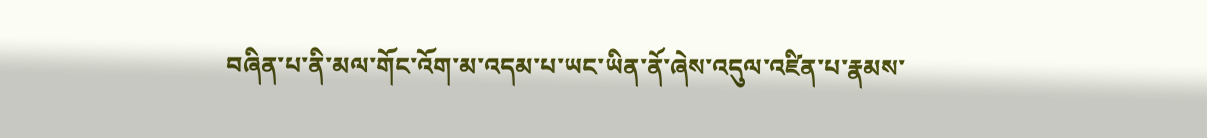བཞིན་པ་ནི་མལ་གོང་འོག་མ་འདམ་པ་ཡང་ཡིན་ནོ་ཞེས་འདུལ་འཛིན་པ་རྣམས་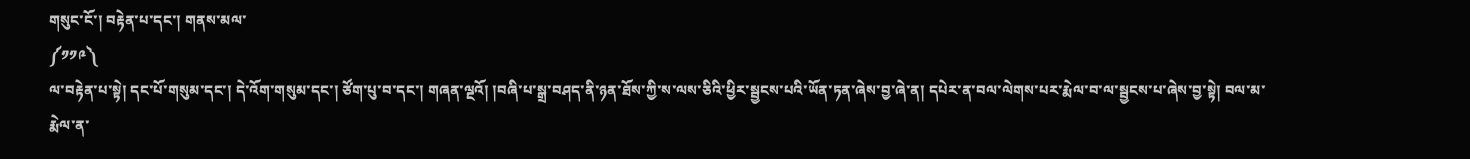གསུང་ངོ་། བརྟེན་པ་དང་། གནས་མལ་
༼༡༡༩༽
ལ་བརྟེན་པ་སྟེ། དང་པོ་གསུམ་དང་། དེ་འོག་གསུམ་དང་། ཙོག་པུ་བ་དང་། གཞན་ལྔའོ། །བཞི་པ་སྒྲ་བཤད་ནི་ཉན་ཐོས་ཀྱི་ས་ལས་ཅིའི་ཕྱིར་སྦྱངས་པའི་ཡོན་ཏན་ཞེས་བྱ་ཞེ་ན། དཔེར་ན་བལ་ལེགས་པར་རྨེལ་བ་ལ་སྦྱངས་པ་ཞེས་བྱ་སྟེ། བལ་མ་རྨེལ་ན་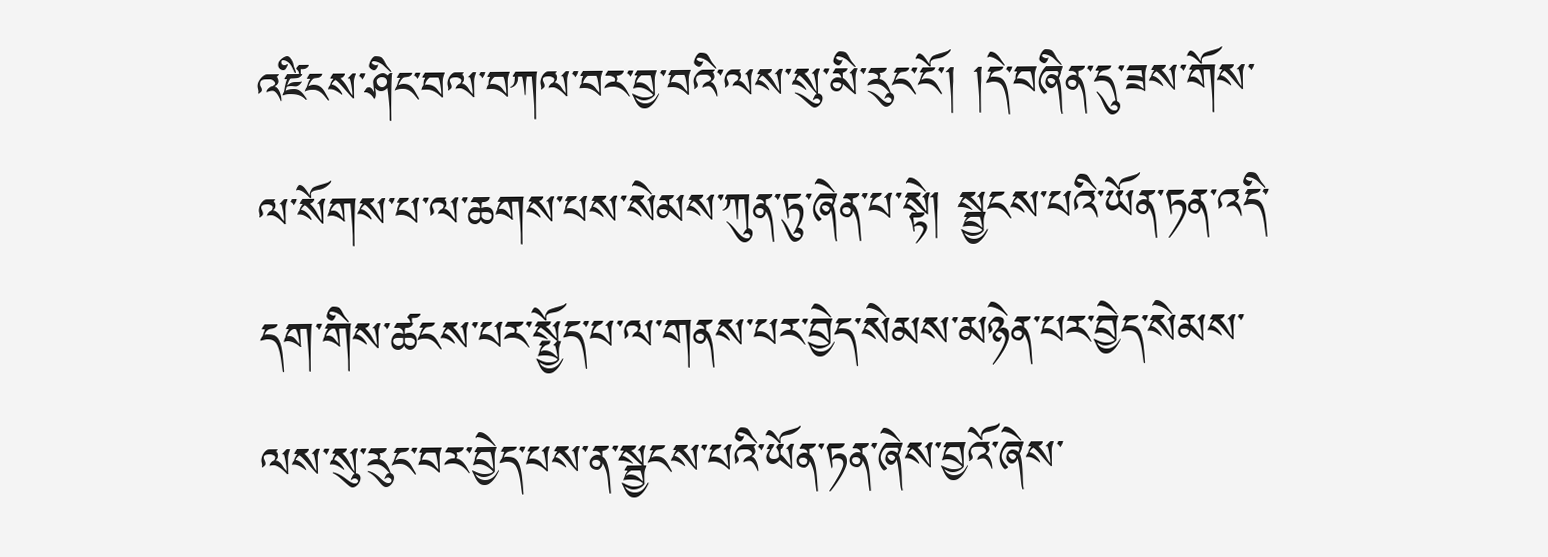འཛིངས་ཤིང་བལ་བཀལ་བར་བྱ་བའི་ལས་སུ་མི་རུང་ངོ་། །དེ་བཞིན་དུ་ཟས་གོས་ལ་སོགས་པ་ལ་ཆགས་པས་སེམས་ཀུན་ཏུ་ཞེན་པ་སྟེ། སྦྱངས་པའི་ཡོན་ཏན་འདི་དག་གིས་ཚངས་པར་སྤྱོད་པ་ལ་གནས་པར་བྱེད་སེམས་མཉེན་པར་བྱེད་སེམས་ལས་སུ་རུང་བར་བྱེད་པས་ན་སྦྱངས་པའི་ཡོན་ཏན་ཞེས་བྱའོ་ཞེས་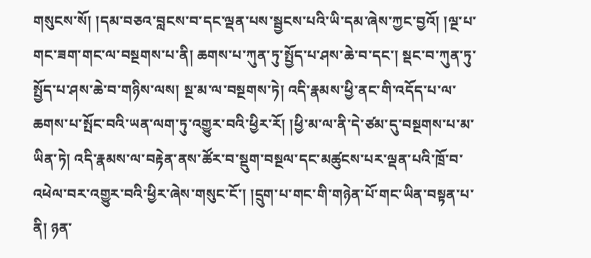གསུངས་སོ། །དམ་བཅའ་བླངས་བ་དང་ལྡན་པས་སྦྱངས་པའི་ཡི་དམ་ཞེས་ཀྱང་བྱའོ། །ལྔ་པ་གང་ཟག་གང་ལ་བསྔགས་པ་ནི། ཆགས་པ་ཀུན་ཏུ་སྤྱོད་པ་ཤས་ཆེ་བ་དང་། སྡང་བ་ཀུན་ཏུ་སྤྱོད་པ་ཤས་ཆེ་བ་གཉིས་ལས། སྔ་མ་ལ་བསྔགས་ཏེ། འདི་རྣམས་ཕྱི་ནང་གི་འདོད་པ་ལ་ཆགས་པ་སྤོང་བའི་ཡན་ལག་ཏུ་འགྱུར་བའི་ཕྱིར་རོ། །ཕྱི་མ་ལ་ནི་དེ་ཙམ་དུ་བསྔགས་པ་མ་ཡིན་ཏེ། འདི་རྣམས་ལ་བརྟེན་ནས་ཚོར་བ་སྡུག་བསྔལ་དང་མཚུངས་པར་ལྡན་པའི་ཁྲོ་བ་འཕེལ་བར་འགྱུར་བའི་ཕྱིར་ཞེས་གསུང་ངོ་། །དྲུག་པ་གང་གི་གཉེན་པོ་གང་ཡིན་བསྟན་པ་ནི། ཉན་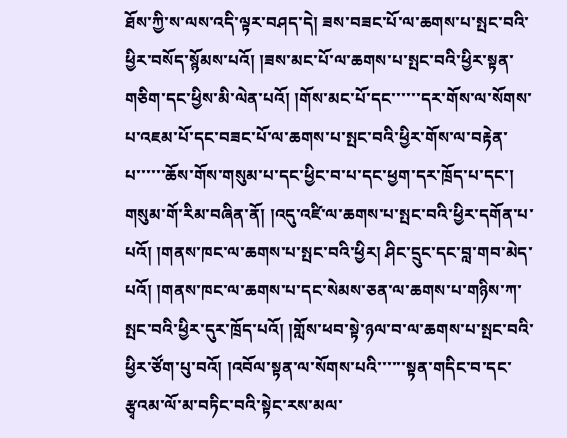ཐོས་ཀྱི་ས་ལས་འདི་ལྟར་བཤད་དེ། ཟས་བཟང་པོ་ལ་ཆགས་པ་སྤང་བའི་ཕྱིར་བསོད་སྙོམས་པའོ། །ཟས་མང་པོ་ལ་ཆགས་པ་སྤང་བའི་ཕྱིར་སྟན་གཅིག་དང་ཕྱིས་མི་ལེན་པའོ། །གོས་མང་པོ་དང་་་་་་དར་གོས་ལ་སོགས་པ་འཇམ་པོ་དང་བཟང་པོ་ལ་ཆགས་པ་སྤང་བའི་ཕྱིར་གོས་ལ་བརྟེན་པ་་་་་་ཆོས་གོས་གསུམ་པ་དང་ཕྱིང་བ་པ་དང་ཕྱག་དར་ཁྲོད་པ་དང་། གསུམ་གོ་རིམ་བཞིན་ནོ། །འདུ་འཛི་ལ་ཆགས་པ་སྤང་བའི་ཕྱིར་དགོན་པ་པའོ། །གནས་ཁང་ལ་ཆགས་པ་སྤང་བའི་ཕྱིར། ཤིང་དྲུང་དང་བླ་གབ་མེད་པའོ། །གནས་ཁང་ལ་ཆགས་པ་དང་སེམས་ཅན་ལ་ཆགས་པ་གཉིས་ཀ་སྤང་བའི་ཕྱིར་དུར་ཁྲོད་པའོ། །གློས་ཕབ་སྟེ་ཉལ་བ་ལ་ཆགས་པ་སྤང་བའི་ཕྱིར་ཙོག་པུ་བའོ། །འབོལ་སྟན་ལ་སོགས་པའི་་་་་་སྟན་གདིང་བ་དང་རྩྭའམ་ལོ་མ་བཏིང་བའི་སྟེང་རས་མལ་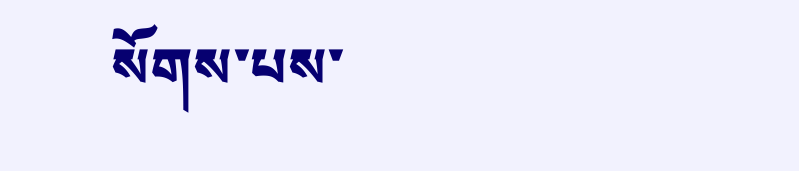སོགས་པས་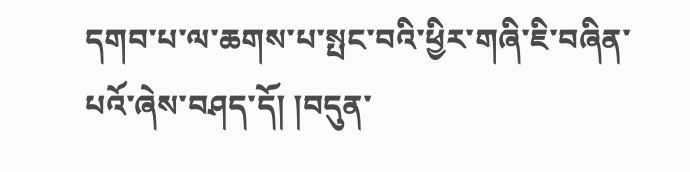དགབ་པ་ལ་ཆགས་པ་སྤང་བའི་ཕྱིར་གཞི་ཇི་བཞིན་པའོ་ཞེས་བཤད་དོ། །བདུན་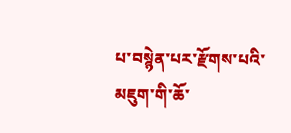པ་བསྙེན་པར་རྫོགས་པའི་མཇུག་གི་ཆོ་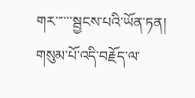གར་་་་་་སྦྱངས་པའི་ཡོན་ཏན། གསུམ་པོ་འདི་བརྗོད་ལ་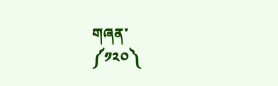གཞན་
༼༡༢༠༽